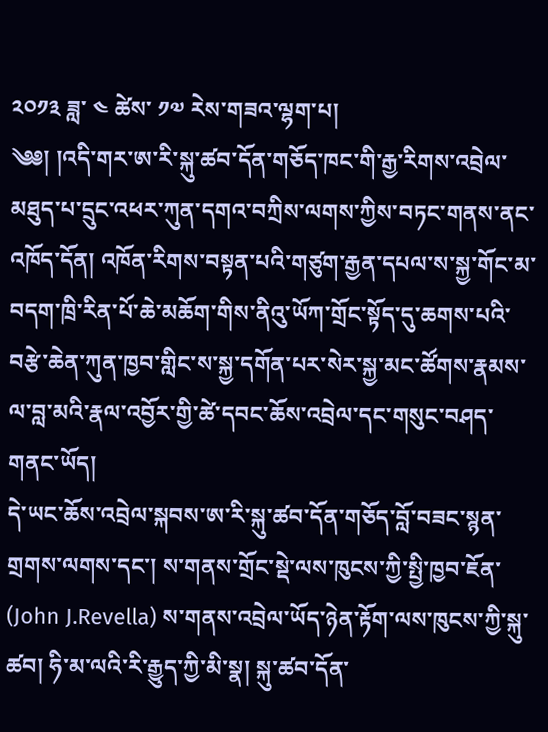༢༠༡༣ ཟླ་ ༤ ཚེས་ ༡༧ རེས་གཟའ་ལྷག་པ།
༄༅། །འདི་གར་ཨ་རི་སྐུ་ཚབ་དོན་གཅོད་ཁང་གི་རྒྱ་རིགས་འབྲེལ་མཐུད་པ་དྲུང་འཕར་ཀུན་དགའ་བཀྲིས་ལགས་ཀྱིས་བཏང་གནས་ནང་འཁོད་དོན། འཁོན་རིགས་བསྟན་པའི་གཙུག་རྒྱན་དཔལ་ས་སྐྱ་གོང་མ་བདག་ཁྲི་རིན་པོ་ཆེ་མཆོག་གིས་ནིའུ་ཡོཀ་གྲོང་སྟོད་དུ་ཆགས་པའི་བརྩེ་ཆེན་ཀུན་ཁྱབ་གླིང་ས་སྐྱ་དགོན་པར་སེར་སྐྱ་མང་ཚོགས་རྣམས་ལ་བླ་མའི་རྣལ་འབྱོར་གྱི་ཚེ་དབང་ཆོས་འབྲེལ་དང་གསུང་བཤད་གནང་ཡོད།
དེ་ཡང་ཆོས་འབྲེལ་སྐབས་ཨ་རི་སྐུ་ཚབ་དོན་གཅོད་བློ་བཟང་སྙན་གྲགས་ལགས་དང་། ས་གནས་གྲོང་སྡེ་ལས་ཁུངས་ཀྱི་སྤྱི་ཁྱབ་ཇོན་ (John J.Revella) ས་གནས་འབྲེལ་ཡོད་ཉེན་རྟོག་ལས་ཁུངས་ཀྱི་སྐུ་ཚབ། ཧི་མ་ལའི་རི་རྒྱུད་ཀྱི་མི་སྣ། སྐུ་ཚབ་དོན་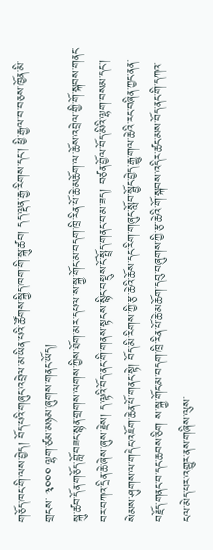གཅོད་ཁང་གི་ལས་བྱེད། བོད་པའི་གཞུང་འབྲེལ་མ་ཡིན་པའི་ཚོགས་སྐྱིད་ཁག་གི་སྐུ་ཚབ། དད་ལྡན་རྒྱ་རིགས་དང་། ཕྱི་རྒྱལ་བ་བཅས་ཁྱོན་མི་གྲངས་ ༣༠༠༠ ལྷག་ཙམ་མཉམ་ཞུགས་གནང་ཡོད།
སྐུ་ཚབ་དོན་གཅོད་བློ་བཟང་སྙན་གྲགས་ལགས་ཀྱིས་ཐོག་མར་དཔལ་ས་སྐྱ་གོང་མ་བདག་ཁྲི་རིན་པོ་ཆེ་མཆོག་ལ་ཆོས་འབྲེལ་གྱི་གོ་སྐབས་གནང་བར་བཀའ་དྲིན་ཆེ་ཞེས་ཞུས་རྗེས། ད་ལྟའི་བོད་ནང་གི་གནས་སྟངས་སྙིང་བསྡུས་ངོ་སྤྲོད་གནང་བ་མ་ཟད། བཙན་བྱོལ་བོད་མིའི་ལྷག་བསམ་དང་། སེམས་ཤུགས་ལ་གདེང་འཇོག་ཆེན་པོ་གནང་སྟེ། བོད་མི་རིགས་ཀྱི་རྩ་ཆེའི་ཆོས་དང་རིག་གཞུང་སློབ་སྦྱོང་བྱེད་རྒྱུ་གལ་ཆེའི་རང་བཞིན་ཀྱང་ནན་བརྗོད་གནང་བ་དང་ཆབས་ཅིག ས་སྐྱ་གོང་མ་བདག་ཁྲི་རིན་པོ་ཆེ་མཆོག་དབུ་བཞུགས་ཀྱི་རྩ་ཆེའི་གོ་སྐབས་འདིར་ཚང་མས་བོད་ནང་གི་དཀའ་ངལ་མེད་པར་འགྱུར་ནས་གཞིས་ལུས་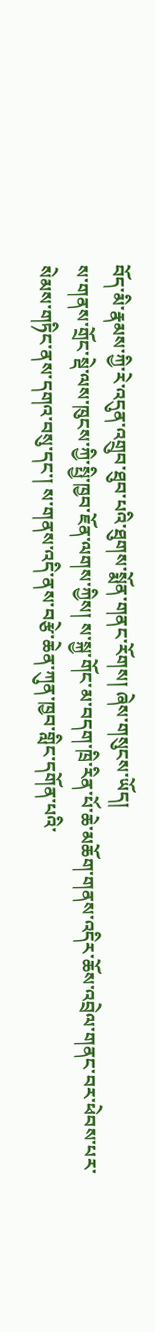བོད་མི་རྣམས་ཀྱི་རེ་འདུན་འགྲུབ་ཐུབ་པའི་ཐུགས་སྨོན་གནང་རོགས། ཞེས་གསུངས་ཡོད།
ས་གནས་གྲོང་སྡེ་ལས་ཁུངས་ཀྱི་སྤྱི་ཁྱབ་ཇོན་ལགས་ཀྱིས། ས་སྐྱ་གོང་མ་བདག་ཁྲི་རིན་པོ་ཆེ་མཆོག་གནས་འདིར་ཆོས་འབྲེལ་གནང་བར་ཕེབས་པར་སེམས་གཏིང་ནས་དགའ་བསུ་དང་། ས་གནས་འདི་ནས་བརྩེ་ཆེན་ཀུན་ཁྱབ་གླིང་དགོན་པའི་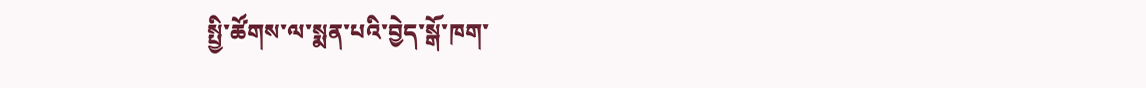སྤྱི་ཚོགས་ལ་སྨན་པའི་བྱེད་སྒོ་ཁག་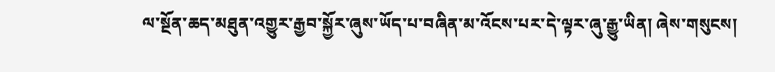ལ་སྔོན་ཆད་མཐུན་འགྱུར་རྒྱབ་སྐྱོར་ཞུས་ཡོད་པ་བཞིན་མ་འོངས་པར་དེ་ལྟར་ཞུ་རྒྱུ་ཡིན། ཞེས་གསུངས།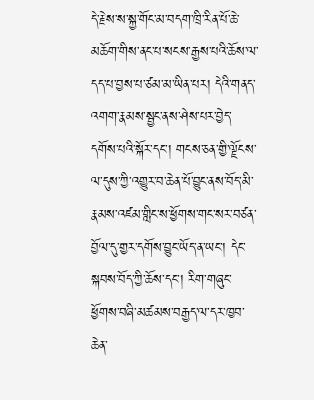དེ་རྗེས་ས་སྐྱ་གོང་མ་བདག་ཁྲི་རིན་པོ་ཆེ་མཆོག་གིས་ནང་པ་སངས་རྒྱས་པའི་ཆོས་ལ་དད་པ་བྱས་པ་ཙམ་མ་ཡིན་པར། དེའི་གནད་འགག་རྣམས་སྦྱང་ནས་ཤེས་པར་བྱེད་དགོས་པའི་སྐོར་དང་། གངས་ཅན་གྱི་ལྗོངས་ལ་དུས་ཀྱི་འགྱུར་བ་ཆེན་པོ་བྱུང་ནས་བོད་མི་རྣམས་འཛམ་གླིང་ས་ཕྱོགས་གང་སར་བཙན་བྱོལ་དུ་གྱར་དགོས་བྱུང་ཡོད་ན་ཡང་། དེང་སྐབས་བོད་ཀྱི་ཆོས་དང་། རིག་གཞུང་ཕྱོགས་བཞི་མཚམས་བརྒྱད་ལ་དར་ཁྱབ་ཆེན་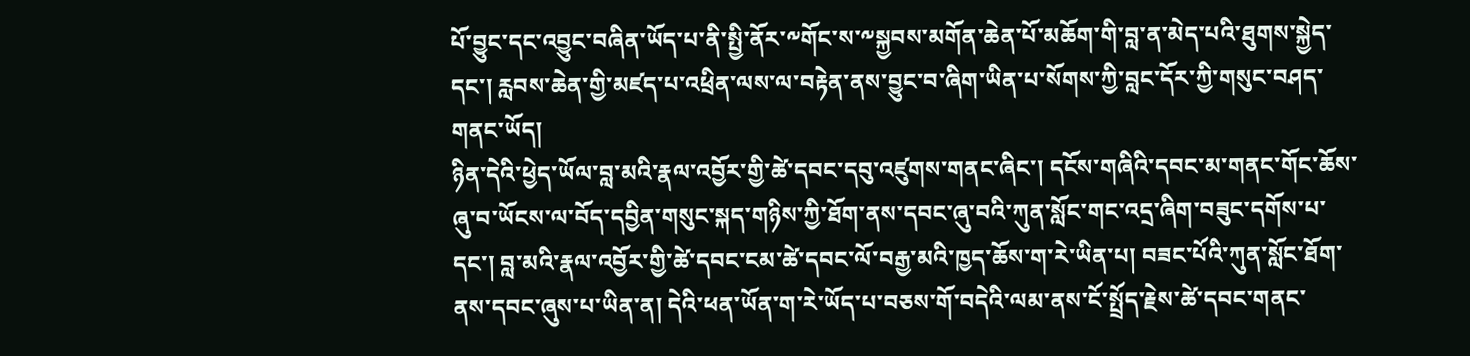པོ་བྱུང་དང་འབྱུང་བཞིན་ཡོད་པ་ནི་སྤྱི་ནོར་༸གོང་ས་༸སྐྱབས་མགོན་ཆེན་པོ་མཆོག་གི་བླ་ན་མེད་པའི་ཐུགས་སྐྱེད་དང་། རླབས་ཆེན་གྱི་མཛད་པ་འཕྲིན་ལས་ལ་བརྟེན་ནས་བྱུང་བ་ཞིག་ཡིན་པ་སོགས་ཀྱི་བླང་དོར་ཀྱི་གསུང་བཤད་གནང་ཡོད།
ཉིན་དེའི་ཕྱེད་ཡོལ་བླ་མའི་རྣལ་འབྱོར་གྱི་ཚེ་དབང་དབུ་འཛུགས་གནང་ཞིང་། དངོས་གཞིའི་དབང་མ་གནང་གོང་ཆོས་ཞུ་བ་ཡོངས་ལ་བོད་དབྱིན་གསུང་སྐད་གཉིས་ཀྱི་ཐོག་ནས་དབང་ཞུ་བའི་ཀུན་སློང་གང་འདྲ་ཞིག་བཟུང་དགོས་པ་དང་། བླ་མའི་རྣལ་འབྱོར་གྱི་ཚེ་དབང་ངམ་ཚེ་དབང་ལོ་བརྒྱ་མའི་ཁྱད་ཆོས་ག་རེ་ཡིན་པ། བཟང་པོའི་ཀུན་སློང་ཐོག་ནས་དབང་ཞུས་པ་ཡིན་ན། དེའི་ཕན་ཡོན་ག་རེ་ཡོད་པ་བཅས་གོ་བདེའི་ལམ་ནས་ངོ་སྤྲོད་རྗེས་ཚེ་དབང་གནང་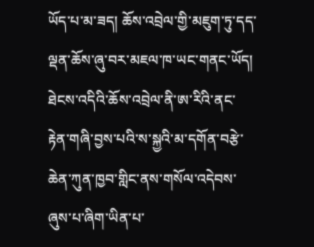ཡོད་པ་མ་ཟད། ཆོས་འབྲེལ་གྱི་མཇུག་ཏུ་དད་ལྡན་ཆོས་ཞུ་བར་མཇལ་ཁ་ཡང་གནང་ཡོད།
ཐེངས་འདིའི་ཆོས་འབྲེལ་ནི་ཨ་རིའི་ནང་རྟེན་གཞི་བྱས་པའི་ས་སྐྱའི་མ་དགོན་བརྩེ་ཆེན་ཀུན་ཁྱབ་གླིང་ནས་གསོལ་འདེབས་ཞུས་པ་ཞིག་ཡིན་པ་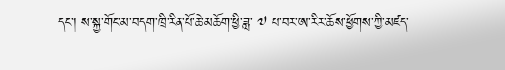དང་། ས་སྐྱ་གོང་མ་བདག་ཁྲི་རིན་པོ་ཆེ་མཆོག་ཕྱི་ཟླ་ ༧ པ་བར་ཨ་རིར་ཆོས་ཕྱོགས་ཀྱི་མཛད་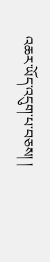འཆར་ཡོད་འདུག་པ་བཅས། །